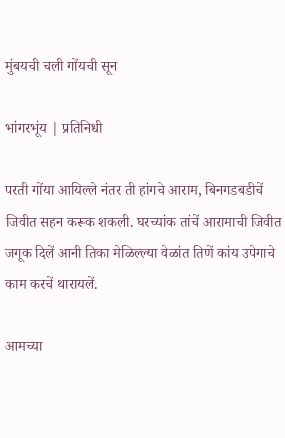मुंबयची चली गोंयची सून

भांगरभूंय | प्रतिनिधी

परती गोंया आयिल्ले नंतर ती हांगचे आराम, बिनगडबडीचें जिवीत सहन करूक शकली. घरच्यांक तांचें आरामाची जिवीत जगूक दिलें आनी तिका मेळिल्ल्या वेळांत तिणें कांय उपेगाचे काम करचें थारायलें.

आमच्या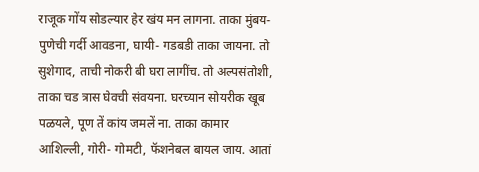राजूक गोंय सोडल्यार हेर खंय मन लागना. ताका मुंबय- पुणेची गर्दी आवडना, घायी- गडबडी ताका जायना. तो सुशेगाद, ताची नोकरी बी घरा लागींच. तो अल्पसंतोशी, ताका चड त्रास घेवची संवयना. घरच्यान सोयरीक खूब पळयले, पूण तें कांय जमलें ना. ताका कामार आशिल्ली, गोरी- गोमटी, फॅशनेबल बायल जाय. आतां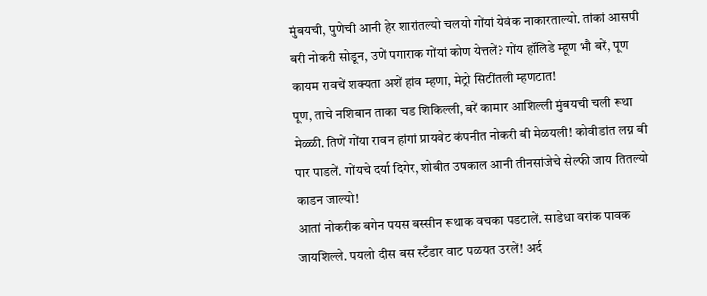मुंबयची, पुणेची आनी हेर शारांतल्यो चलयो गोंयां येवंक नाकारताल्यो. तांकां आसपी बरी नोकरी सोडून, उणें पगाराक गोंयां कोण येत्तलें? गोंय हॉलिडे म्हूण भौ बरें, पूण कायम रावचें शक्यता अशें हांव म्हणा, मेट्रो सिटींतली म्हणटात!
पूण, ताचे नशिबान ताका चड शिकिल्ली, बरें कामार आशिल्ली मुंबयची चली रूथा मेळ्ळी. तिणें गोंया रावन हांगां प्रायवेट कंपनीत नोकरी बी मेळयली! कोवीडांत लग्न बी पार पाडलें. गोंयचे दर्या दिगेर, शोबीत उषकाल आनी तीनसांजेचे सेल्फी जाय तितल्यो काडन जाल्यो!
आतां नोकरीक बगेन पयस बस्सीन रूथाक वचका पडटालें. साडेधा वरांक पावक जायशिल्ले. पयलो दीस बस स्टँडार वाट पळयत उरलें! अर्द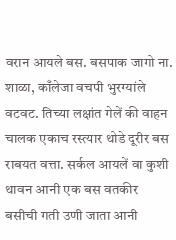वरान आयले बस. बसपाक जागो ना. शाळा, काँलेजा वचपी भुरग्यांले वटवट. तिच्या लक्षांत गेलें की वाहन चालक एकाच रस्त्यार थोडे दूरीर बस राबयत वत्ता. सर्कल आयलें वा कुशी थावन आनी एक बस वतकीर बसीची गती उणी जाता आनी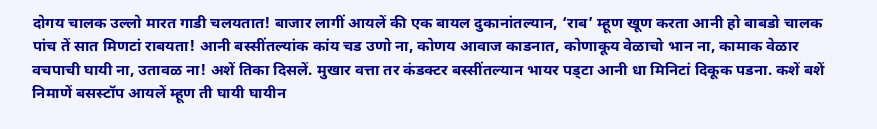दोगय चालक उल्लो मारत गाडी चलयतात! बाजार लागीं आयलें की एक बायल दुकानांतल्यान, ‘राब’ म्हूण खूण करता आनी हो बाबडो चालक पांच तें सात मिणटां राबयता! आनी बस्सींतल्यांक कांय चड उणो ना, कोणय आवाज काडनात, कोणाकूय वेळाचो भान ना, कामाक वेळार वचपाची घायी ना, उतावळ ना! अशें तिका दिसलें. मुखार वत्ता तर कंडक्टर बस्सींतल्यान भायर पड्टा आनी धा मिनिटां दिकूक पडना. कशें बशें निमाणें बसस्टॉप आयलें म्हूण ती घायी घायीन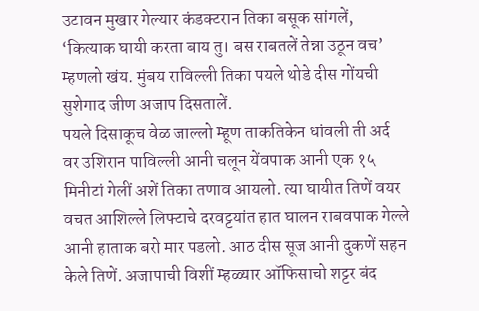उटावन मुखार गेल्यार कंडक्टरान तिका बसूक सांगलें, ‘कित्याक घायी करता बाय तु। बस राबतलें तेन्ना उठून वच’ म्हणलो खंय. मुंबय राविल्ली तिका पयले थोडे दीस गोंयची सुशेगाद जीण अजाप दिसतालें.
पयले दिसाकूच वेळ जाल्लो म्हूण ताकतिकेन धांवली ती अर्द वर उशिरान पाविल्ली आनी चलून येंवपाक आनी एक १५ मिनीटां गेलीं अशें तिका तणाव आयलो. त्या घायीत तिणें वयर वचत आशिल्ले लिफ्टाचे दरवट्टयांत हात घालन राबवपाक गेल्ले आनी हाताक बरो मार पडलो. आठ दीस सूज आनी दुकणें सहन केले तिणें. अजापाची विशीं म्हळ्यार ऑफिसाचो शट्टर बंद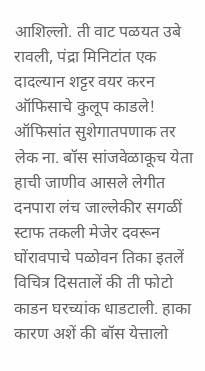आशिल्लो. ती वाट पळयत उबे रावली, पंद्रा मिनिटांत एक दादल्यान शट्टर वयर करन ऑफिसाचे कुलूप काडले!
ऑफिसांत सुशेगातपणाक तर लेक ना. बॉस सांजवेळाकूच येता हाची जाणीव आसले लेगीत दनपारा लंच जाल्लेकीर सगळीं स्टाफ तकली मेजेर दवरून घोंरावपाचे पळोवन तिका इतलें विचित्र दिसतालें की ती फोटो काडन घरच्यांक धाडटाली. हाका कारण अशें की बॉस येत्तालो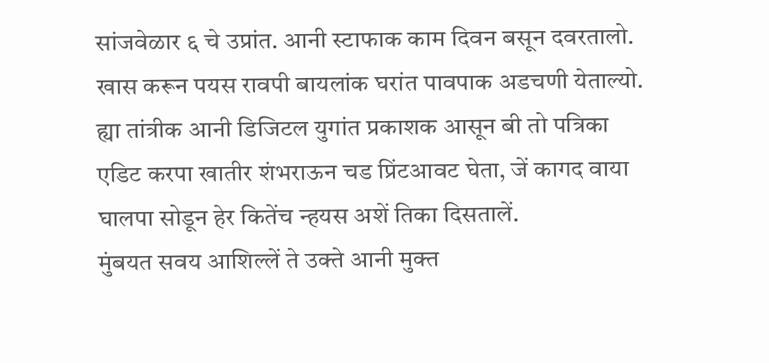सांजवेळार ६ चे उप्रांत. आनी स्टाफाक काम दिवन बसून दवरतालो. खास करून पयस रावपी बायलांक घरांत पावपाक अडचणी येताल्यो. ह्या तांत्रीक आनी डिजिटल युगांत प्रकाशक आसून बी तो पत्रिका एडिट करपा खातीर शंभराऊन चड प्रिंटआवट घेता, जें कागद वाया घालपा सोडून हेर कितेंच न्हयस अशें तिका दिसतालें.
मुंबयत सवय आशिल्लें ते उक्ते आनी मुक्त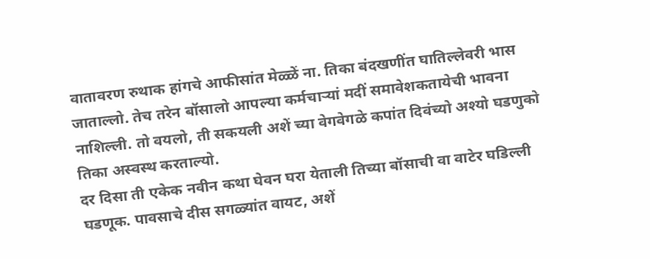वातावरण रुथाक हांगचे आफीसांत मेळ्ळें ना. तिका बंदखणींत घातिल्लेवरी भास जाताल्लो. तेच तरेन बॉसालो आपल्या कर्मचाऱ्यां मदीं समावेशकतायेची भावना नाशिल्ली. तो वयलो, ती सकयली अशें च्या वेगवेगळे कपांत दिवंच्यो अश्यो घडणुको तिका अस्वस्थ करताल्यो.
दर दिसा ती एकेक नवीन कथा घेवन घरा येताली तिच्या बॉसाची वा वाटेर घडिल्ली घडणूक. पावसाचे दीस सगळ्यांत वायट, अशें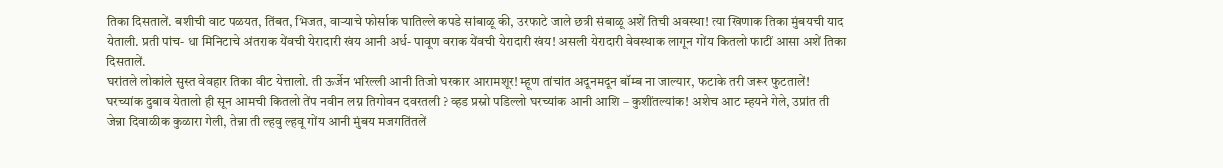तिका दिसतालें. बशीची वाट पळयत, तिंबत, भिजत, वाऱ्याचे फोर्साक घातिल्ले कपडे सांबाळू की, उरफाटे जाले छत्री संबाळू अशें तिची अवस्था! त्या खिणाक तिका मुंबयची याद येताली. प्रती पांच- धा मिनिटाचे अंतराक येंवची येरादारी खंय आनी अर्ध- पावूण वराक येंवची येरादारी खंय! असली येरादारी वेवस्थाक लागून गोंय कितलो फाटीं आसा अशें तिका दिसतालें.
घरांतले लोकांले सुस्त वेवहार तिका वीट येत्तालो. ती ऊर्जेन भरिल्ली आनी तिजो घरकार आरामशूर! म्हूण तांचांत अदूनमदून बॉम्ब ना जाल्यार, फटाके तरी जरूर फुटतालें! घरच्यांक दुबाव येतालो ही सून आमची कितलो तेंप नवीन लग्न तिगोवन दवरतली ? व्हड प्रस्नो पडिल्लो घरच्यांक आनी आशि – कुशींतल्यांक! अशेच आट म्हयने गेले, उप्रांत ती जेन्ना दिवाळीक कुळारा गेली, तेन्ना ती ल्हवु ल्हवू गोंय आनी मुंबय मजगतिंतलें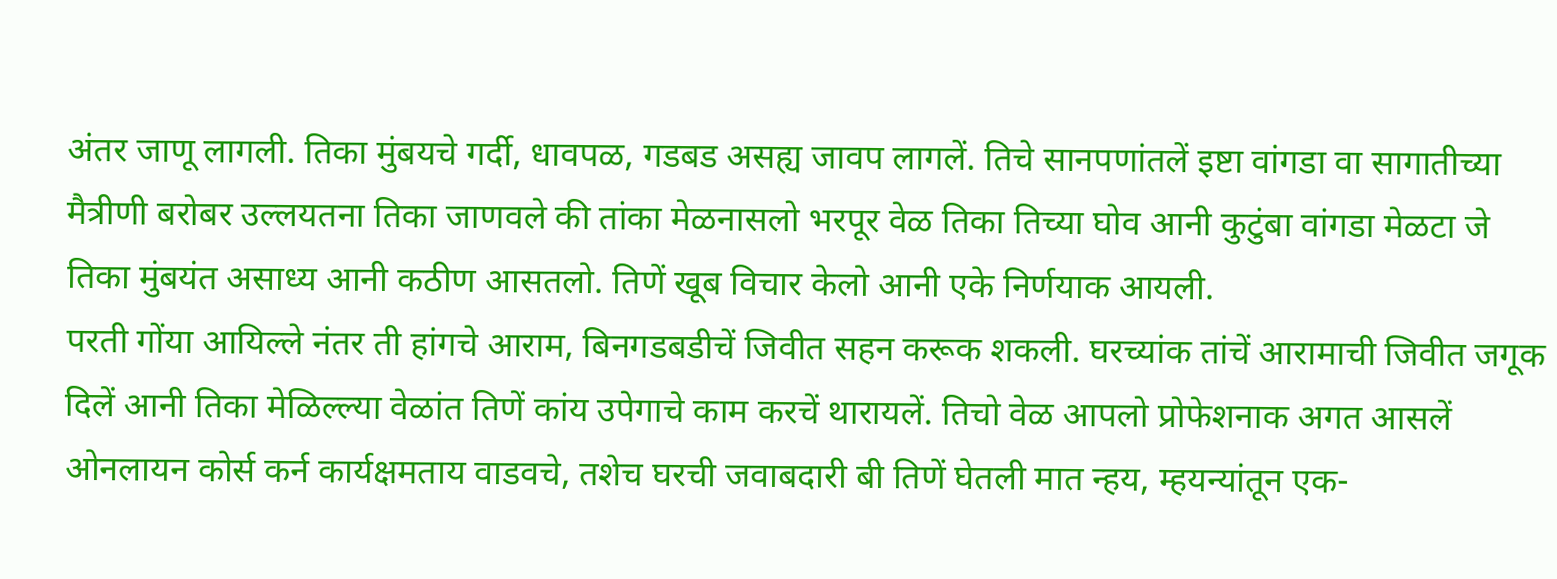अंतर जाणू लागली. तिका मुंबयचे गर्दी, धावपळ, गडबड असह्य जावप लागलें. तिचे सानपणांतलें इष्टा वांगडा वा सागातीच्या मैत्रीणी बरोबर उल्लयतना तिका जाणवले की तांका मेळनासलो भरपूर वेळ तिका तिच्या घोव आनी कुटुंबा वांगडा मेळटा जे तिका मुंबयंत असाध्य आनी कठीण आसतलो. तिणें खूब विचार केलो आनी एके निर्णयाक आयली.
परती गोंया आयिल्ले नंतर ती हांगचे आराम, बिनगडबडीचें जिवीत सहन करूक शकली. घरच्यांक तांचें आरामाची जिवीत जगूक दिलें आनी तिका मेळिल्ल्या वेळांत तिणें कांय उपेगाचे काम करचें थारायलें. तिचो वेळ आपलो प्रोफेशनाक अगत आसलें ओनलायन कोर्स कर्न कार्यक्षमताय वाडवचे, तशेच घरची जवाबदारी बी तिणें घेतली मात न्हय, म्हयन्यांतून एक-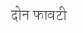दोन फावटी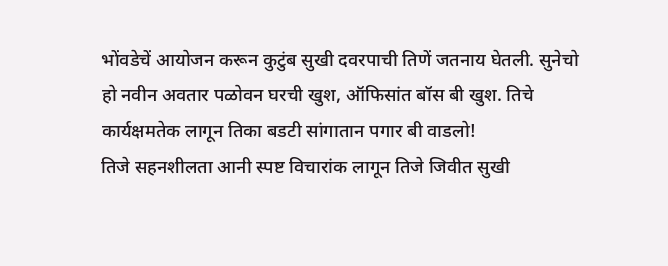भोंवडेचें आयोजन करून कुटुंब सुखी दवरपाची तिणें जतनाय घेतली. सुनेचो हो नवीन अवतार पळोवन घरची खुश, ऑफिसांत बॉस बी खुश. तिचे कार्यक्षमतेक लागून तिका बडटी सांगातान पगार बी वाडलो!
तिजे सहनशीलता आनी स्पष्ट विचारांक लागून तिजे जिवीत सुखी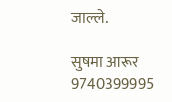जाल्ले.

सुषमा आरूर
9740399995